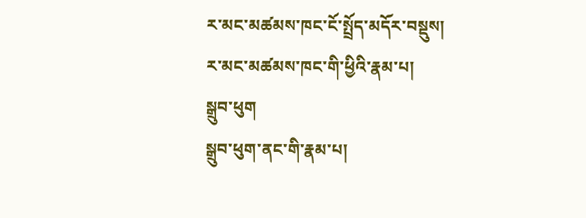ར་མང་མཚམས་ཁང་ངོ་སྤྲོད་མདོར་བསྡུས།
ར་མང་མཚམས་ཁང་གི་ཕྱིའི་རྣམ་པ།
སྒྲུབ་ཕུག
སྒྲུབ་ཕུག་ནང་གི་རྣམ་པ།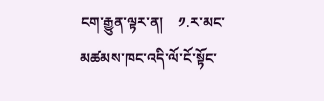ངག་རྒྱུན་ལྟར་ན།    ༡.ར་མང་མཚམས་ཁང་འདི་ལོ་ངོ་སྟོང་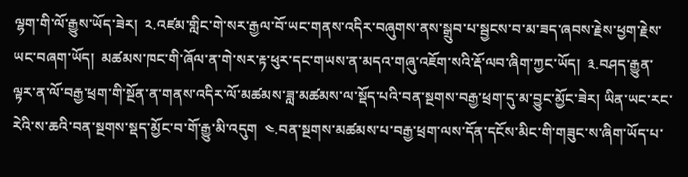ལྷག་གི་ལོ་རྒྱུས་ཡོད་ཟེར།  ༢.འཛམ་གླིང་གེ་སར་རྒྱལ་བོ་ཡང་གནས་འདིར་བཞུགས་ནས་སྒྲུབ་པ་སྦྱངས་བ་མ་ཟད་ཞབས་རྗེས་ཕྱག་རྗེས་ཡང་བཞག་ཡོད།  མཚམས་ཁང་གི་ཞོལ་ན་གེ་སར་རྟ་ཕུར་དང་གཡས་ན་མདའ་གཞུ་འཇོག་སའི་རྡོ་ལབ་ཞིག་ཀྱང་ཡོད།  ༣.བཤད་རྒྱུན་ལྟར་ན་ལོ་བརྒྱ་ཕྲག་གི་སྔོན་ན་གནས་འདིར་ལོ་མཚམས་ཟླ་མཚམས་ལ་སྡོད་པའི་བན་སྔགས་བརྒྱ་ཕྲག་དུ་མ་བྱུང་མྱོང་ཟེར། ཡིན་ཡང་རང་རེའི་ས་ཆའི་བན་སྔགས་སྡད་མྱོང་བ་གོ་རྒྱུ་མི་འདུག  ༤.བན་སྔགས་མཚམས་པ་བརྒྱ་ཕྲག་ལས་དོན་དངོས་མིང་གི་གཟུང་ས་ཞིག་ཡོད་པ་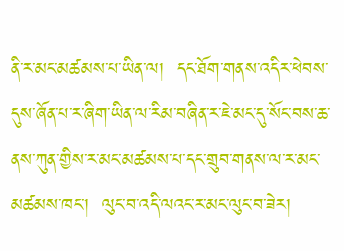ནི་ར་མང་མཚམས་པ་ཡིན་ལ།  དང་ཐོག་གནས་འདིར་ཕེབས་དུས་ཞོན་པ་ར་ཞིག་ཡིན་ལ་རིམ་བཞིན་ར་ཇེ་མང་དུ་སོང་བས་ཆ་ནས་ཀུན་གྱིས་ར་མང་མཚམས་པ་དང་གྲུབ་གནས་ལ་ར་མང་མཚམས་ཁང་།  ལུང་བ་འདི་ལའང་ར་མང་ལུང་བ་ཟེར།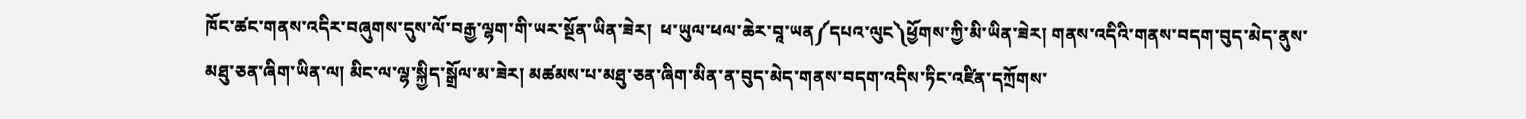ཁོང་ཚང་གནས་འདིར་བཞུགས་དུས་ལོ་བརྒྱ་ལྷག་གི་ཡར་སྔོན་ཡིན་ཟེར།  ཕ་ཡུལ་ཕལ་ཆེར་བཱ་ཡན༼དཔའ་ལུང༽ཕྱོགས་ཀྱི་མི་ཡིན་ཟེར། གནས་འདིའི་གནས་བདག་བུད་མེད་ནུས་མཐུ་ཅན་ཞིག་ཡིན་ལ། མིང་ལ་ལྷ་སྐྱིད་སྒྲོལ་མ་ཟེར། མཚམས་པ་མཐུ་ཅན་ཞིག་མིན་ན་བུད་མེད་གནས་བདག་འདིས་ཏིང་འཛིན་དཀྲོགས་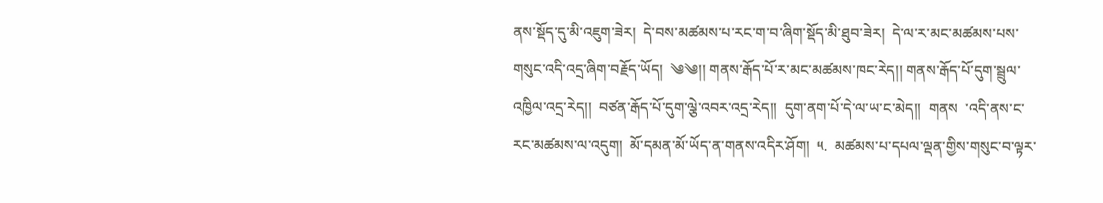ནས་སྡོད་དུ་མི་འཇུག་ཟེར།  དེ་བས་མཚམས་པ་རང་ག་བ་ཞིག་སྡོད་མི་ཐུབ་ཟེར།  དེ་ལ་ར་མང་མཚམས་པས་གསུང་འདི་འདྲ་ཞིག་བརྗོད་ཡོད།  ༄༄།། གནས་རྒོད་པོ་ར་མང་མཚམས་ཁང་རེད།། གནས་རྒོད་པོ་དུག་སྦྲུལ་འཁྱིལ་འདྲ་རེད།།  བཙན་རྒོད་པོ་དུག་ལྕེ་འབར་འདྲ་རེད།།  དུག་ནག་པོ་དེ་ལ་ཡ་ང་མེད།།  གནས  ་འདི་ནས་ང་རང་མཚམས་ལ་འདུག།  མོ་དམན་མོ་ཡོད་ན་གནས་འདིར་ཤོག།  ༥.  མཚམས་པ་དཔལ་ལྡན་གྱིས་གསུང་བ་ལྟར་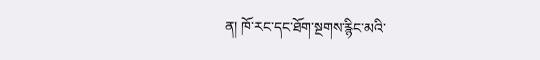ན། ཁོ་རང་དང་ཐོག་སྔགས་རྙིང་མའི་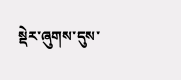སྡེར་ཞུགས་དུས་